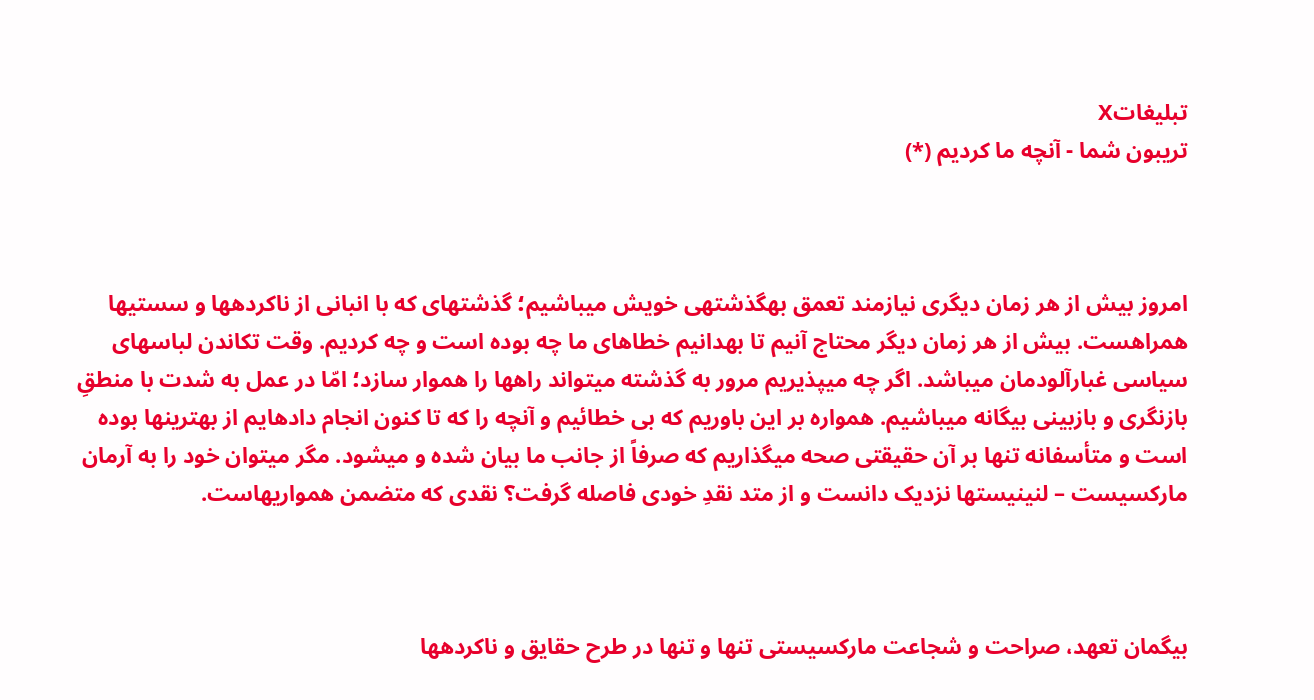تبليغاتX
تریبون شما - آنچه ما کردیم (*)



امروز بیش از هر زمان دیگری نیازمند تعمق بهگذشتهی خویش میباشیم؛ گذشتهای که با انبانی از ناکردهها و سستیها همراهست. بیش از هر زمان دیگر محتاج آنیم تا بهدانیم خطاهای ما چه بوده است و چه کردیم. وقت تکاندن لباسهای سیاسی غبارآلودمان میباشد. اگر چه میپذیریم مرور به گذشته میتواند راهها را هموار سازد؛ امّا در عمل به شدت با منطقِ بازنگری و بازبینی بیگانه میباشیم. همواره بر این باوریم که بی خطائیم و آنچه را که تا کنون انجام دادهایم از بهترینها بوده است و متأسفانه تنها بر آن حقیقتی صحه میگذاریم که صرفاً از جانب ما بیان شده و میشود. مگر میتوان خود را به آرمان مارکسیست – لنینیستها نزدیک دانست و از متد نقدِ خودی فاصله گرفت؟ نقدی که متضمن همواریهاست.



بیگمان تعهد، صراحت و شجاعت مارکسیستی تنها و تنها در طرح حقایق و ناکردهها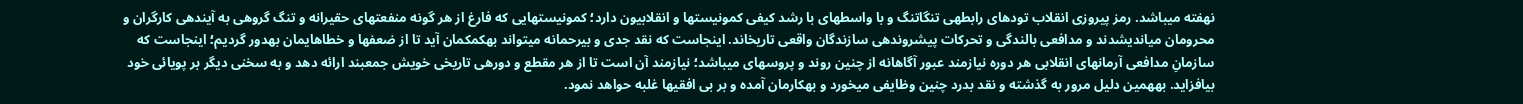نهفته میباشد. رمز پیروزی انقلاب تودهای رابطهی تنگاتنگ و با واسطهای با رشد کیفی کمونیستها و انقلابیون دارد؛ کمونیستهایی که فارغ از هر گونه منفعتهای حقیرانه و تنگ گروهی به آیندهی کارگران و محرومان میاندیشدند و مدافعی بالندگی و تحرکات پیشروندهی سازندگان واقعی تاریخاند. اینجاست که نقد جدی و بیرحمانه میتواند بهکمکمان آید تا از ضعفها و خطاهایمان بهدور گردیم؛ اینجاست که سازمانِ مدافعی آرمانهای انقلابی هر دوره نیازمند عبور آگاهانه از چنین روند و پروسهای میباشد؛ نیازمند آن است تا از هر مقطع و دورهی تاریخی خویش جمعبند ارائه دهد و به سخنی دیگر بر پویائی خود بیافزاید. بههمین دلیل مرور به گذشته و نقد بدرد چنین وظایفی میخورد و بهکارمان آمده و بر بی افقیها غلبه حواهد نمود.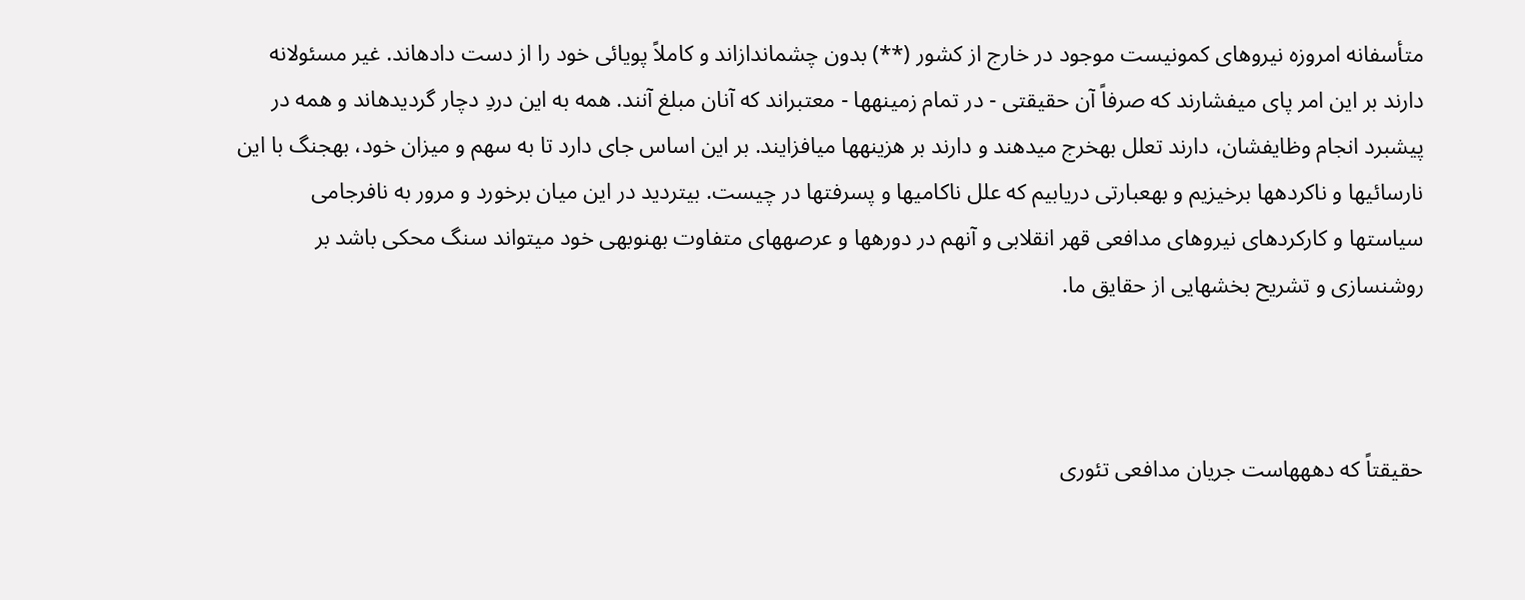متأسفانه امروزه نیروهای کمونیست موجود در خارج از کشور (**) بدون چشماندازاند و کاملاً پویائی خود را از دست دادهاند. غیر مسئولانه دارند بر این امر پای میفشارند که صرفاً آن حقیقتی - در تمام زمینهها - معتبراند که آنان مبلغ آنند. همه به این دردِ دچار گردیدهاند و همه در پیشبرد انجام وظایفشان، دارند تعلل بهخرج میدهند و دارند بر هزینهها میافزایند. بر این اساس جای دارد تا به سهم و میزان خود، بهجنگ با این نارسائیها و ناکردهها برخیزیم و بهعبارتی دریابیم که علل ناکامیها و پسرفتها در چیست. بیتردید در این میان برخورد و مرور به نافرجامی سیاستها و کارکردهای نیروهای مدافعی قهر انقلابی و آنهم در دورهها و عرصههای متفاوت بهنوبهی خود میتواند سنگ محکی باشد بر روشنسازی و تشریح بخشهایی از حقایق ما.



حقیقتاً که دهههاست جریان مدافعی تئوری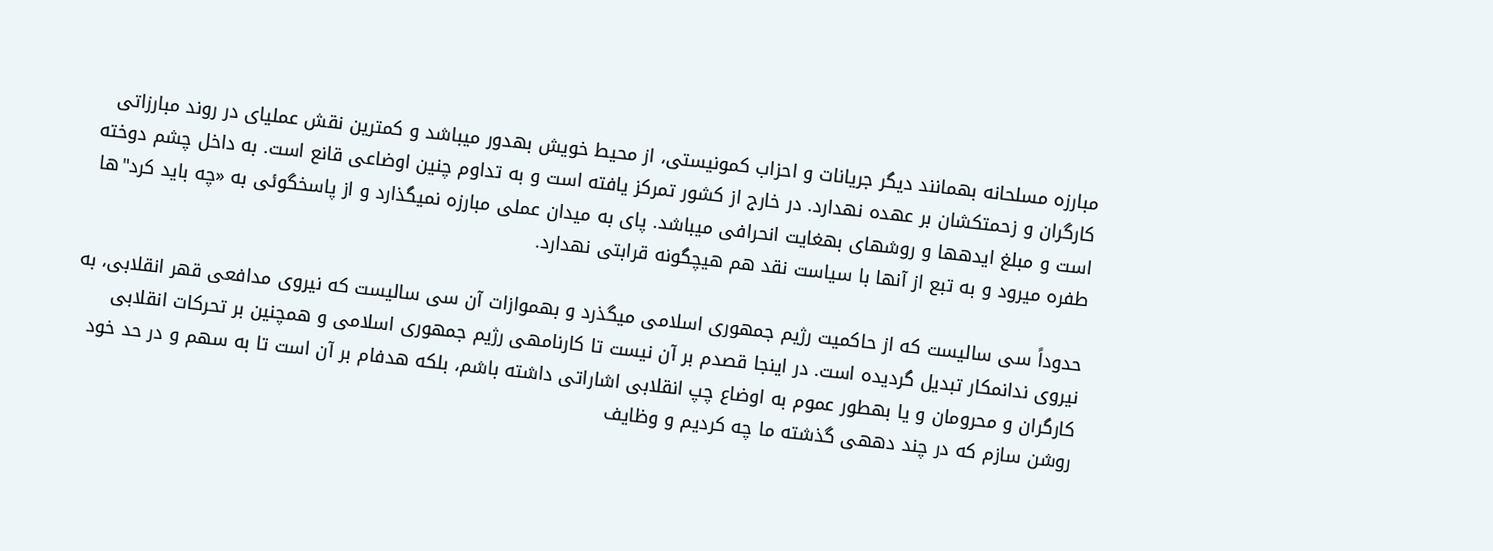مبارزه مسلحانه بهمانند دیگر جریانات و احزاب کمونیستی، از محیط خویش بهدور میباشد و کمترین نقش عملیای در روند مبارزاتی کارگران و زحمتکشان بر عهده نهدارد. در خارج از کشور تمرکز یافته است و به تداوم چنین اوضاعی قانع است. به داخل چشم دوخته است و مبلغ ایدهها و روشهای بهغایت انحرافی میباشد. پای به میدان عملی مبارزه نمیگذارد و از پاسخگوئی به «چه باید کرد"ها طفره میرود و به تبع از آنها با سیاست نقد هم هیچگونه قرابتی نهدارد.

حدوداً سی سالیست که از حاکمیت رژیم جمهوری اسلامی میگذرد و بهموازات آن سی سالیست که نیروی مدافعی قهر انقلابی، به نیروی ندانمکار تبدیل گردیده است. در اینجا قصدم بر آن نیست تا کارنامهی رژیم جمهوری اسلامی و همچنین بر تحرکات انقلابی کارگران و محرومان و یا بهطور عموم به اوضاع چپ انقلابی اشاراتی داشته باشم، بلکه هدفام بر آن است تا به سهم و در حد خود روشن سازم که در چند دههی گذشته ما چه کردیم و وظایف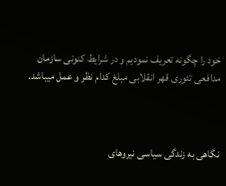خود را چگونه تعریف نمودیم و در شرایط کنونی سازمان مدافعی تئوری قهر انقلابی مبلغ کدام نظر و عمل میباشد.



نگاهی به زندگی سیاسی نیروهای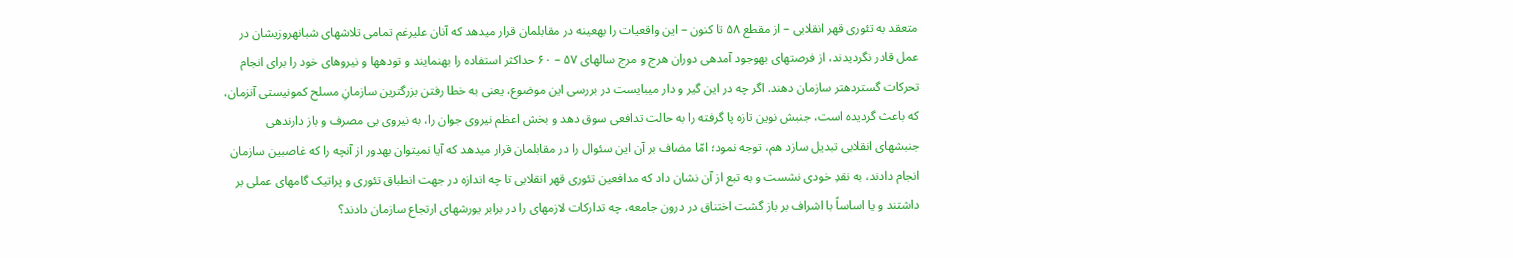متعقد به تئوری قهر انقلابی – از مقطع ۵۸ تا کنون – این واقعیات را بهعینه در مقابلمان قرار میدهد که آنان علیرغم تمامی تلاشهای شبانهروزیشان در عمل قادر نگردیدند، از فرصتهای بهوجود آمدهی دوران هرج و مرج سالهای ۵۷ – ۶۰ حداکثر استفاده را بهنمایند و تودهها و نیروهای خود را برای انجام تحرکات گستردهتر سازمان دهند. اگر چه در این گیر و دار میبایست در بررسی این موضوع، یعنی به خطا رفتن بزرگترین سازمانِ مسلح کمونیستی آنزمان، که باعث گردیده است، جنبش نوین تازه پا گرفته را به حالت تدافعی سوق دهد و بخش اعظم نیروی جوان را، به نیروی بی مصرف و باز دارندهی جنبشهای انقلابی تبدیل سازد هم، توجه نمود؛ امّا مضاف بر آن این سئوال را در مقابلمان قرار میدهد که آیا نمیتوان بهدور از آنچه را که غاصبین سازمان انجام دادند، به نقدِ خودی نشست و به تبع از آن نشان داد که مدافعین تئوری قهر انقلابی تا چه اندازه در جهت انطباق تئوری و پراتیک گامهای عملی بر داشتند و یا اساساً با اشراف بر باز گشت اختناق در درون جامعه، چه تدارکات لازمهای را در برابر یورشهای ارتجاع سازمان دادند؟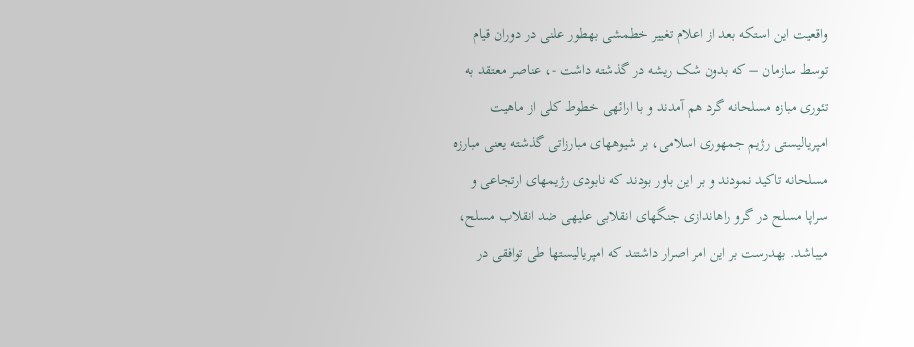واقعیت این استکه بعد از اعلام تغییر خطمشی بهطور علنی در دوران قیام توسط سازمان – که بدون شک ریشه در گذشته داشت -، عناصر معتقد به تئوری مبازه مسلحانه گرد هم آمدند و با ارائهی خطوط کلی از ماهیت امپریالیستی رژیم جمهوری اسلامی، بر شیوههای مبارزاتی گذشته یعنی مبارزه مسلحانه تاکید نمودند و بر این باور بودند که نابودی رژیمهای ارتجاعی و سراپا مسلح در گرو راهاندازی جنگهای انقلابی علیهی ضد انقلاب مسلح، میباشد. بهدرست بر این امر اصرار داشتند که امپریالیستها طی توافقی در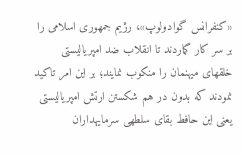«کنفرانس گوادولوپ»، رژیم جمهوری اسلامی را بر سر کار گماردند تا انقلاب ضد امپریالیستی خلقهای میهنمان را منکوب نمایند؛ بر این امر تاکید نمودند که بدون در هم شکستن ارتش امپریالیستی یعنی این حافط بقای سلطهی سرمایهداران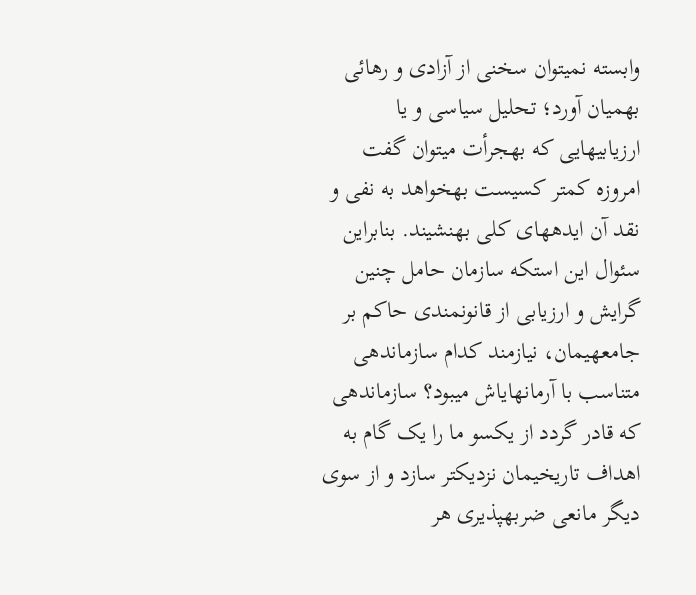وابسته نمیتوان سخنی از آزادی و رهائی بهمیان آورد؛ تحلیل سیاسی و یا ارزیابیهایی که بهجرأت میتوان گفت امروزه کمتر کسیست بهخواهد به نفی و نقد آن ایدههای کلی بهنشیند. بنابراین سئوال این استکه سازمان حامل چنین گرایش و ارزیابی از قانونمندی حاکم بر جامعهیمان، نیازمند کدام سازماندهی متناسب با آرمانهایاش میبود؟ سازماندهی که قادر گردد از یکسو ما را یک گام به اهداف تاریخیمان نزدیکتر سازد و از سوی دیگر مانعی ضربهپذیری هر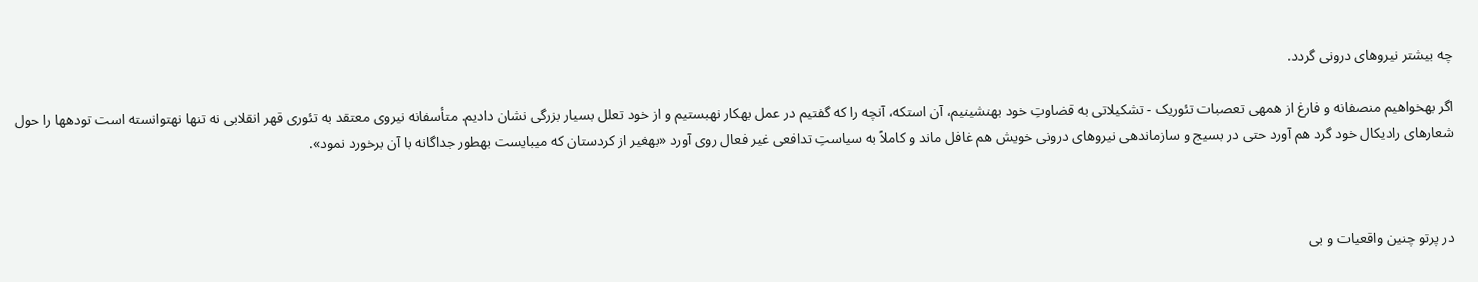چه بیشتر نیروهای درونی گردد.

اگر بهخواهیم منصفانه و فارغ از همهی تعصبات تئوریک - تشکیلاتی به قضاوتِ خود بهنشینیم، آن استکه، آنچه را که گفتیم در عمل بهکار نهبستیم و از خود تعلل بسیار بزرگی نشان دادیم. متأسفانه نیروی معتقد به تئوری قهر انقلابی نه تنها نهتوانسته است تودهها را حول شعارهای رادیکال خود گرد هم آورد حتی در بسیج و سازماندهی نیروهای درونی خویش هم غافل ماند و کاملاً به سیاستِ تدافعی غیر فعال روی آورد «بهغیر از کردستان که میبایست بهطور جداگانه با آن برخورد نمود».



در پرتو چنین واقعیات و بی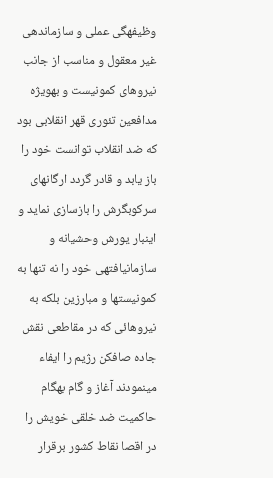وظیفهگی عملی و سازماندهی غیر معقول و مناسب از جانب نیروهای کمونیست و بهویژه مدافعین تئوری قهر انقلابی بود که ضد انقلاب توانست خود را باز یابد و قادر گردد ارگانهای سرکوبگرش را بازسازی نماید و اینبار یورش وحشیانه و سازمانیافتهی خود را نه تنها به کمونیستها و مبارزین بلکه به نیروهائی که در مقاطعی نقش جاده صافکن رژیم را ایفاء مینمودند آغاز و گام بهگام حاکمیت ضد خلقی خویش را در اقصا نقاط کشور برقرار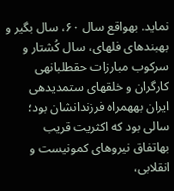نماید. بهواقع سال ۶۰، سال بگیر و بهبندهای فلهای، سال کُشتار و سرکوب مبارزات حقطلبانهی کارگران و خلقهای ستمدیدهی ایران بههمراه فرزندانشان بود؛ سالی بود که اکثریت قریب بهاتفاق نیروهای کمونیست و انقلابی،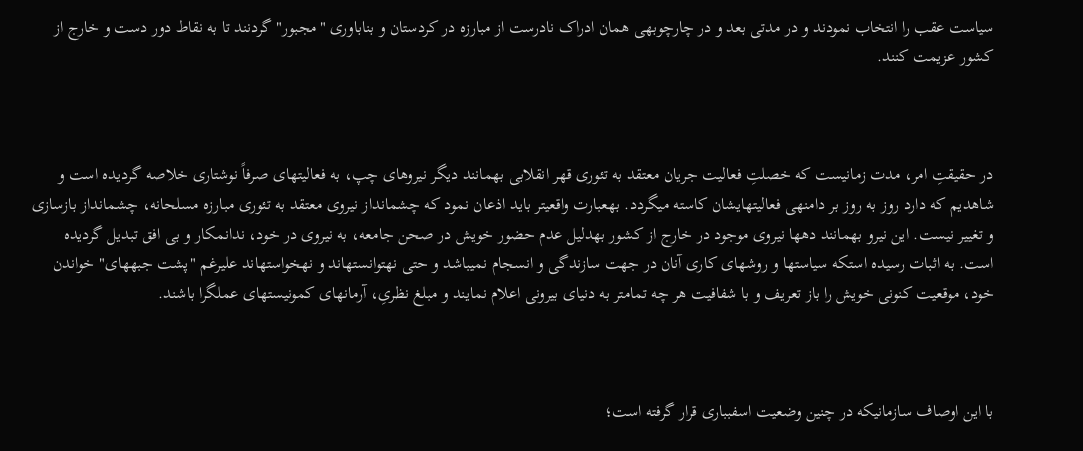سیاست عقب را انتخاب نمودند و در مدتی بعد و در چارچوبهی همان ادراک نادرست از مبارزه در کردستان و بناباوری "مجبور" گردنند تا به نقاط دور دست و خارج از کشور عزیمت کنند.



در حقیقتِ امر، مدت زمانیست که خصلتِ فعالیت جریان معتقد به تئوری قهر انقلابی بهمانند دیگر نیروهای چپ، به فعالیتهای صرفاً نوشتاری خلاصه گردیده است و شاهدیم که دارد روز به روز بر دامنهی فعالیتهایشان کاسته میگردد. بهعبارت واقعیتر باید اذعان نمود که چشمانداز نیروی معتقد به تئوری مبارزه مسلحانه، چشمانداز بازسازی و تغییر نیست. این نیرو بهمانند دهها نیروی موجود در خارج از کشور بهدلیل عدم حضور خویش در صحن جامعه، به نیروی در خود، ندانمکار و بی افق تبدیل گردیده است. به اثبات رسیده استکه سیاستها و روشهای کاری آنان در جهت سازندگی و انسجام نمیباشد و حتی نهتوانستهاند و نهخواستهاند علیرغم "پشت جبههای" خواندن خود، موقعیت کنونی خویش را باز تعریف و با شفافیت هر چه تمامتر به دنیای بیرونی اعلام نمایند و مبلغ نظریِ، آرمانهای کمونیستهای عملگرا باشند.



با این اوصاف سازمانیکه در چنین وضعیت اسفبباری قرار گرفته است؛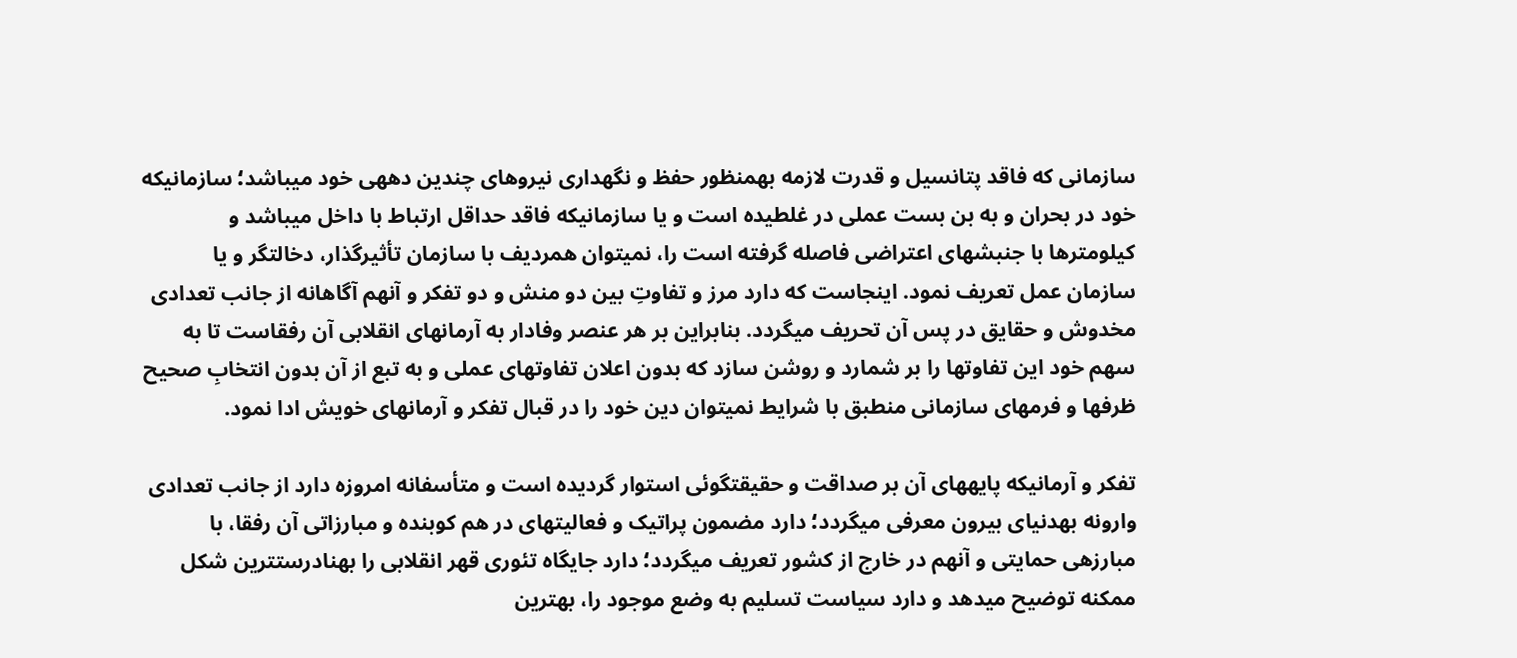سازمانی که فاقد پتانسیل و قدرت لازمه بهمنظور حفظ و نگهداری نیروهای چندین دههی خود میباشد؛ سازمانیکه خود در بحران و به بن بست عملی در غلطیده است و یا سازمانیکه فاقد حداقل ارتباط با داخل میباشد و کیلومترها با جنبشهای اعتراضی فاصله گرفته است را، نمیتوان همردیف با سازمان تأثیرگذار، دخالتگر و یا سازمان عمل تعریف نمود. اینجاست که دارد مرز و تفاوتِ بین دو منش و دو تفکر و آنهم آگاهانه از جانب تعدادی مخدوش و حقایق در پس آن تحریف میگردد. بنابراین بر هر عنصر وفادار به آرمانهای انقلابی آن رفقاست تا به سهم خود این تفاوتها را بر شمارد و روشن سازد که بدون اعلان تفاوتهای عملی و به تبع از آن بدون انتخابِ صحیح ظرفها و فرمهای سازمانی منطبق با شرایط نمیتوان دین خود را در قبال تفکر و آرمانهای خویش ادا نمود.

تفکر و آرمانیکه پایههای آن بر صداقت و حقیقتگوئی استوار گردیده است و متأسفانه امروزه دارد از جانب تعدادی وارونه بهدنیای بیرون معرفی میگردد؛ دارد مضمون پراتیک و فعالیتهای در هم کوبنده و مبارزاتی آن رفقا، با مبارزهی حمایتی و آنهم در خارج از کشور تعریف میگردد؛ دارد جایگاه تئوری قهر انقلابی را بهنادرستترین شکل ممکنه توضیح میدهد و دارد سیاست تسلیم به وضع موجود را، بهترین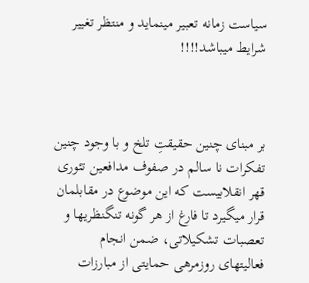سیاست زمانه تعبیر مینماید و منتظر تغییر شرایط میباشد!!!!



بر مبنای چنین حقیقتِ تلخ و با وجود چنین تفکرات نا سالم در صفوف مدافعین تئوری قهر انقلابیست که این موضوع در مقابلمان قرار میگیرد تا فارغ از هر گونه تنگنظریها و تعصبات تشکیلاتی، ضمن انجام فعالیتهای روزمرهی حمایتی از مبارزات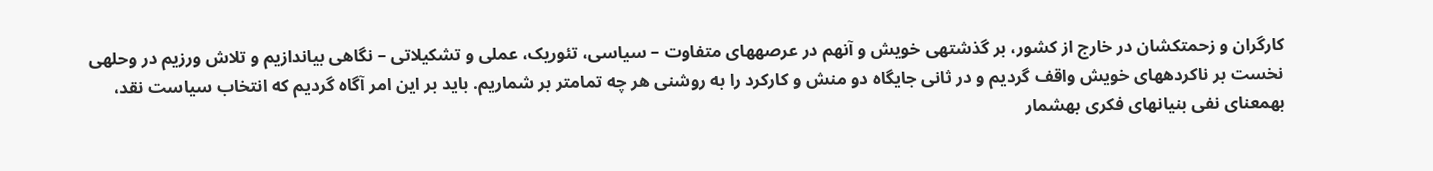کارگران و زحمتکشان در خارج از کشور، بر گذشتهی خویش و آنهم در عرصههای متفاوت – سیاسی، تئوریک، عملی و تشکیلاتی – نگاهی بیاندازیم و تلاش ورزیم در وحلهی نخست بر ناکردههای خویش واقف گردیم و در ثانی جایگاه دو منش و کارکرد را به روشنی هر چه تمامتر بر شماریم. باید بر این امر آگاه گردیم که انتخاب سیاست نقد، بهمعنای نفی بنیانهای فکری بهشمار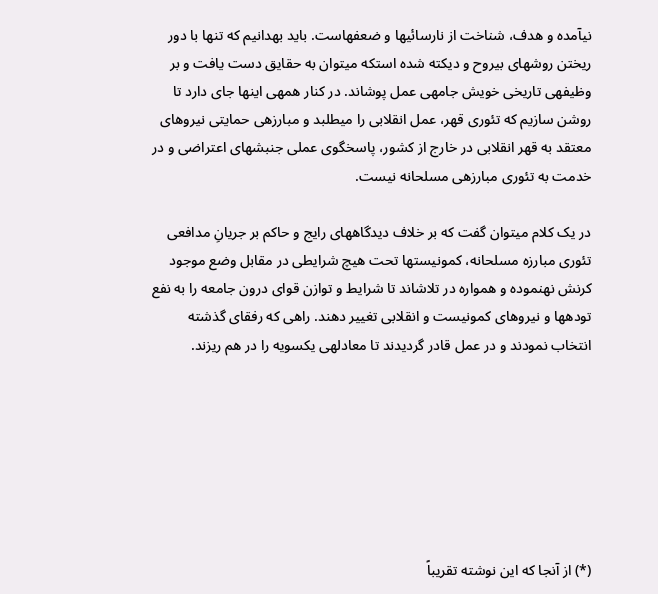نیآمده و هدف، شناخت از نارسائیها و ضعفهاست. باید بهدانیم که تنها با دور ریختن روشهای بیروح و دیکته شده استکه میتوان به حقایق دست یافت و بر وظیفهی تاریخی خویش جامهی عمل پوشاند. در کنار همهی اینها جای دارد تا روشن سازیم که تئوری قهر، عمل انقلابی را میطلبد و مبارزهی حمایتی نیروهای معتقد به قهر انقلابی در خارج از کشور، پاسخگوی عملی جنبشهای اعتراضی و در خدمت به تئوری مبارزهی مسلحانه نیست.

در یک کلام میتوان گفت که بر خلاف دیدگاههای رایج و حاکم بر جریانِ مدافعی تئوری مبارزه مسلحانه، کمونیستها تحت هیچ شرایطی در مقابل وضع موجود کرنش نهنموده و همواره در تلاشاند تا شرایط و توازن قوای درون جامعه را به نفع تودهها و نیروهای کمونیست و انقلابی تغییر دهند. راهی که رفقای گذشته انتخاب نمودند و در عمل قادر گردیدند تا معادلهی یکسویه را در هم ریزند.







(*) از آنجا که این نوشته تقریباً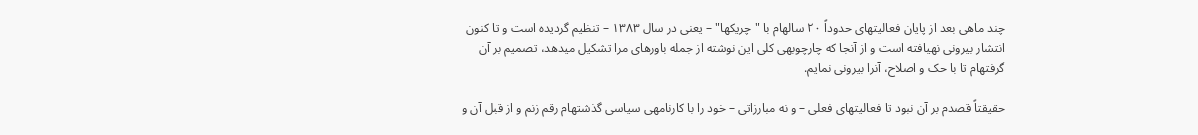چند ماهی بعد از پایان فعالیتهای حدوداً ۲۰ سالهام با "چریکها" – یعنی در سال ۱۳۸۳ – تنظیم گردیده است و تا کنون انتشار بیرونی نهیافته است و از آنجا که چارچوبهی کلی این نوشته از جمله باورهای مرا تشکیل میدهد، تصمیم بر آن گرفتهام تا با حک و اصلاح، آنرا بیرونی نمایم.

حقیقتاً قصدم بر آن نبود تا فعالیتهای فعلی – و نه مبارزاتی – خود را با کارنامهی سیاسی گذشتهام رقم زنم و از قبل آن و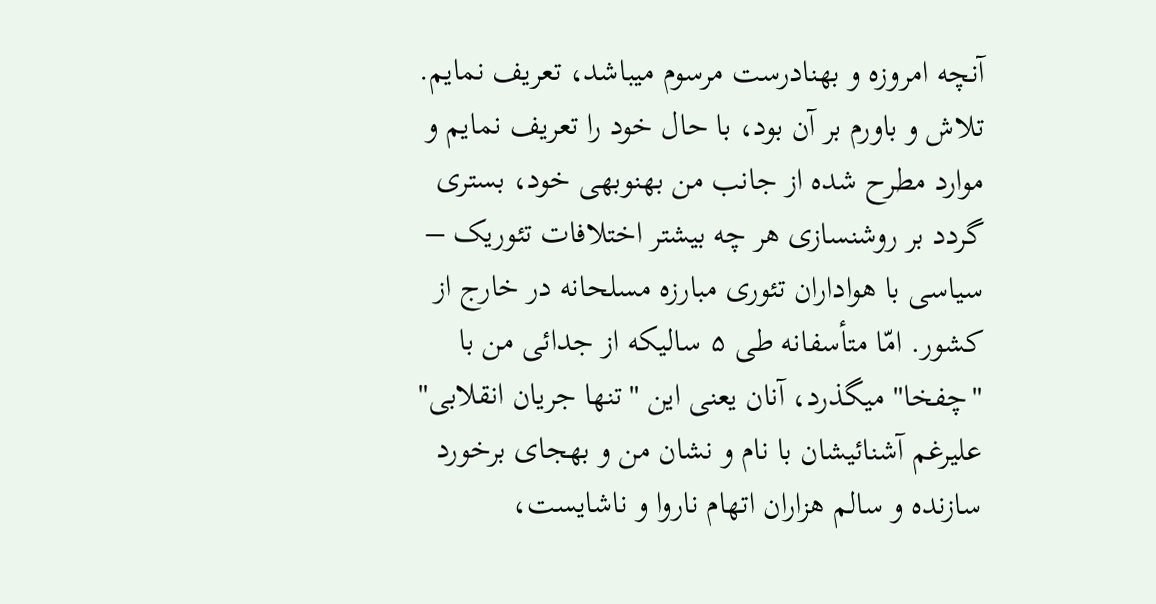آنچه امروزه و بهنادرست مرسوم میباشد، تعریف نمایم. تلاش و باورم بر آن بود، با حال خود را تعریف نمایم و موارد مطرح شده از جانب من بهنوبهی خود، بستری گردد بر روشنسازی هر چه بیشتر اختلافات تئوریک – سیاسی با هواداران تئوری مبارزه مسلحانه در خارج از کشور. امّا متأسفانه طی ۵ سالیکه از جدائی من با "چفخا" میگذرد، آنان یعنی این "تنها جریان انقلابی" علیرغم آشنائیشان با نام و نشان من و بهجای برخورد سازنده و سالم هزاران اتهام ناروا و ناشایست،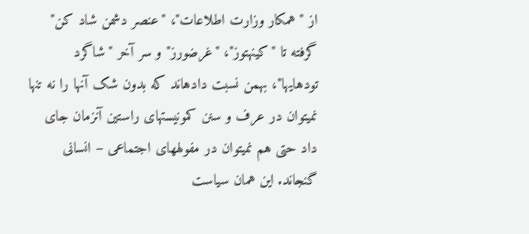از "همکار وزارت اطلاعات"، "عنصر دشمن شاد کن" گرفته تا "کینهتوز"، "غرضورز" و سر آخر "شاگرد تودهایها"، بهمن نسبت دادهاند که بدون شک آنها را نه تنها نمیتوان در عرف و سنن کمونیستهای راستین آنزمان جای داد حتی هم نمیتوان در مفولههای اجتماعی – انسانی گنجاند. این همان سیاست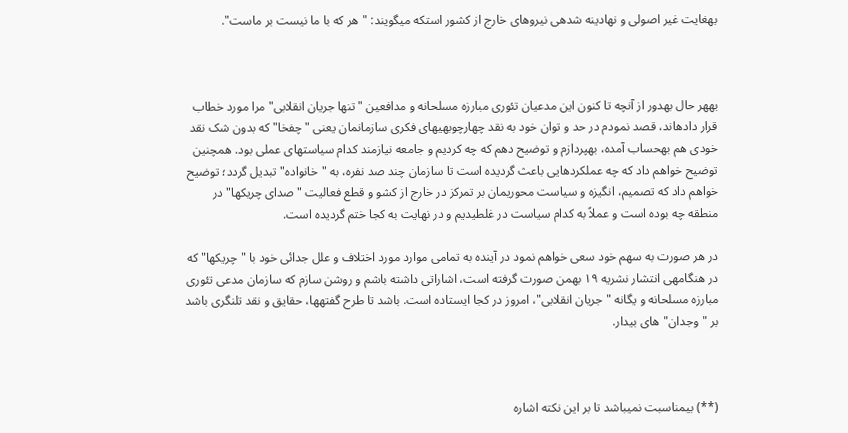بهغایت غیر اصولی و نهادینه شدهی نیروهای خارج از کشور استکه میگویند: "هر که با ما نیست بر ماست".



بههر حال بهدور از آنچه تا کنون این مدعیان تئوری مبارزه مسلحانه و مدافعین "تنها جریان انقلابی" مرا مورد خطاب قرار دادهاند، قصد نمودم در حد و توان خود به نقد چهارچوبهیهای فکری سازمانمان یعنی "چفخا" که بدون شک نقد خودی هم بهحساب آمده، بهپردازم و توضیح دهم که چه کردیم و جامعه نیازمند کدام سیاستهای عملی بود. همچنین توضیح خواهم داد که چه عملکردهایی باعث گردیده است تا سازمان چند صد نفره، به "خانواده" تبدیل گردد؛ توضیح خواهم داد که تصمیم، انگیزه و سیاست محوریمان بر تمرکز در خارج از کشو و قطع فعالیت "صدای چریکها" در منطقه چه بوده است و عملاً به کدام سیاست در غلطیدیم و در نهایت به کجا ختم گردیده است.

در هر صورت به سهم خود سعی خواهم نمود در آینده به تمامی موارد مورد اختلاف و علل جدائی خود با "چریکها" که در هنگامهی انتشار نشریه ۱۹ بهمن صورت گرفته است، اشاراتی داشته باشم و روشن سازم که سازمان مدعی تئوری مبارزه مسلحانه و یگانه "جریان انقلابی"، امروز در کجا ایستاده است. باشد تا طرح گفتهها، حقایق و نقد تلنگری باشد بر "وجدان"های بیدار.



(**) بیمناسبت نمیباشد تا بر این نکته اشاره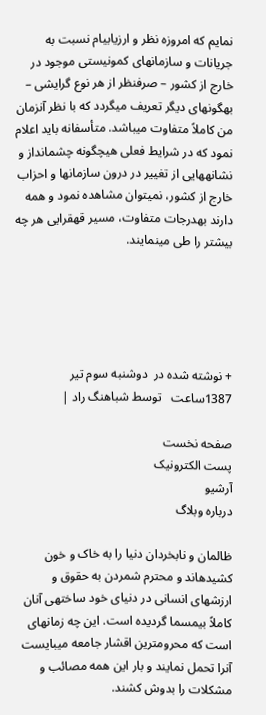نمایم که امروزه نظر و ارزیابیام نسبت به جریانات و سازمانهای کمونیستی موجود در خارج از کشور – صرفنظر از هر نوع گرایشی – بهگونهای دیگر تعریف میگردد که با نظر آنزمان من کاملاً متفاوت میباشد. متأسفانه باید اعلام نمود که در شرایط فعلی هیچگونه چشمانداز و نشانههایی از تغییر در درون سازمانها و احزاب خارج از کشور، نمیتوان مشاهده نمود و همه دارند بهدرجات متفاوت، مسیر قهقرایی هر چه بیشتر را طی مینمایند.





+ نوشته شده در  دوشنبه سوم تیر 1387ساعت   توسط شباهنگ راد |

صفحه نخست
پست الکترونیک
آرشیو
درباره وبلاگ

ظالمان و نابخردان دنیا را به خاک و خون کشیدهاند و محترم شمردن به حقوق و ارزشهای انسانی در دنیای خود ساختهی آنان کاملاً بیمسما گردیده است. این چه زمانهای است که محرومترین اقشار جامعه میبایست آنرا تحمل نمایند و بار این همه مصائب و مشکلات را بدوش کشند.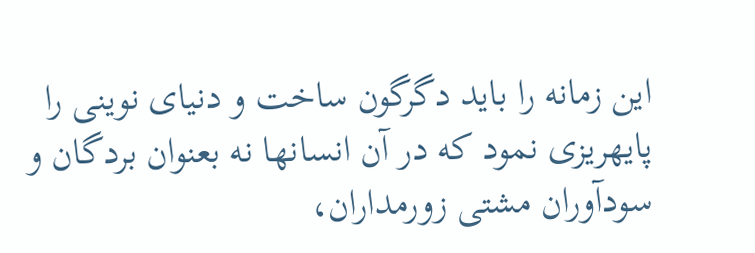این زمانه را باید دگرگون ساخت و دنیای نوینی را پایهریزی نمود که در آن انسانها نه بعنوان بردگان و سودآوران مشتی زورمداران،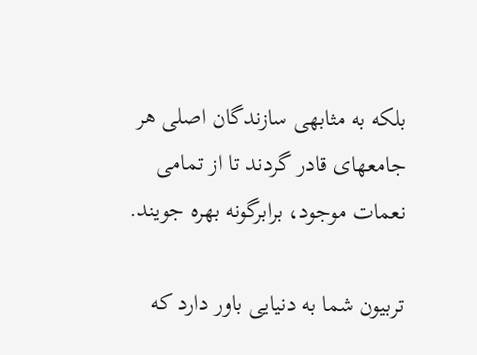بلکه به مثابهی سازندگان اصلی هر جامعهای قادر گردند تا از تمامی نعمات موجود، برابرگونه بهره جویند.

تربیون شما به دنیایی باور دارد که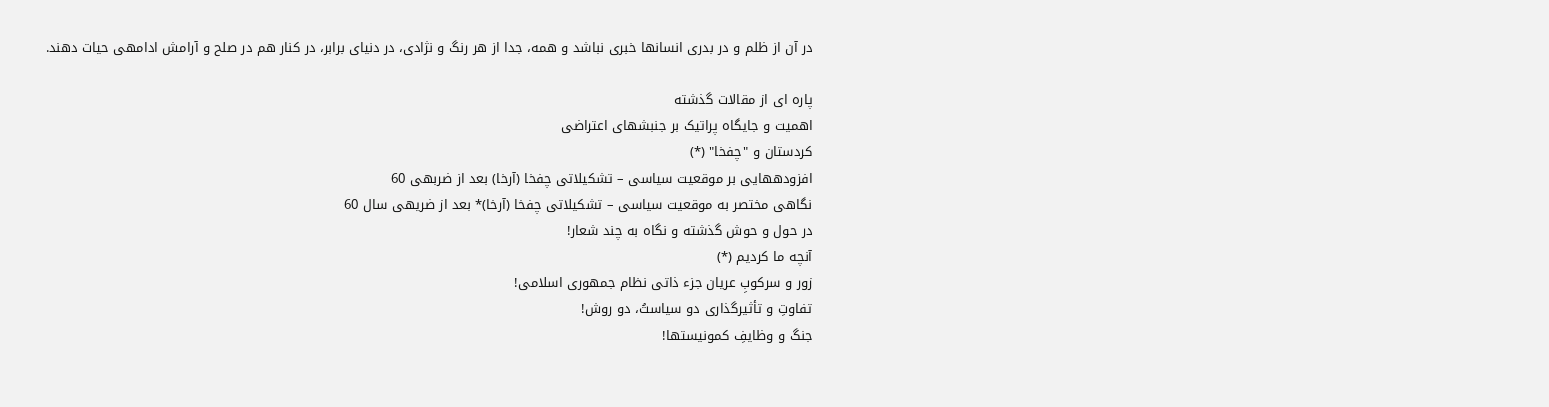در آن از ظلم و در بدری انسانها خبری نباشد و همه، جدا از هر رنگ و نژادی، در دنیای برابر، در کنار هم در صلح و آرامش ادامهی حیات دهند.

پاره ای از مقالات گذشته
اهمیت و جایگاه پراتیک بر جنبشهای اعتراضی
کردستان و "چفخا" (*)
افزودههایی بر موقعیت سیاسی – تشکیلاتی چفخا (آرخا) بعد از ضربهی 60
نگاهی مختصر به موقعیت سیاسی – تشکیلاتی چفخا (آرخا)* بعد از ضریهی سال 60
در حول و حوش گذشته و نگاه به چند شعار!
آنچه ما کردیم (*)
زور و سرکوبِ عریان جزء ذاتی نظام جمهوری اسلامی!
تفاوتِ و تأثیرگذاری دو سیاستُ، دو روش!
جنگ و وظايفِ كمونيستها!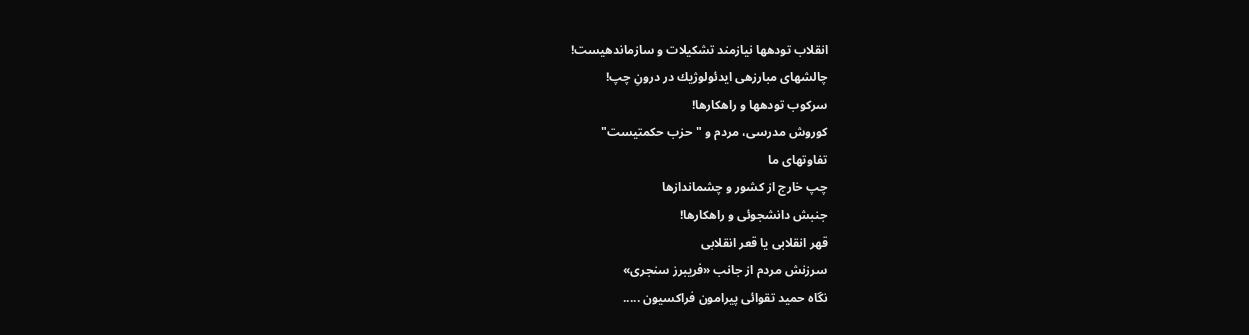انقلاب تودهها نيازمند تشكيلات و سازماندهیست!
چالشهای مبارزهی ايدئولوژيك در درونِ چپ!
سركوب تودهها و راهكارها!
كوروش مدرسی، مردم و "حزب حكمتيست"
تفاوتهای ما
چپ خارج از كشور و چشماندازها
جنبش دانشجوئی و راهكارها!
قهر انقلابی يا قعر انقلابی
سرزنش مردم از جانب «فریبرز سنجری»
نگاه حمید تقوائی پیرامون فراکسیون .....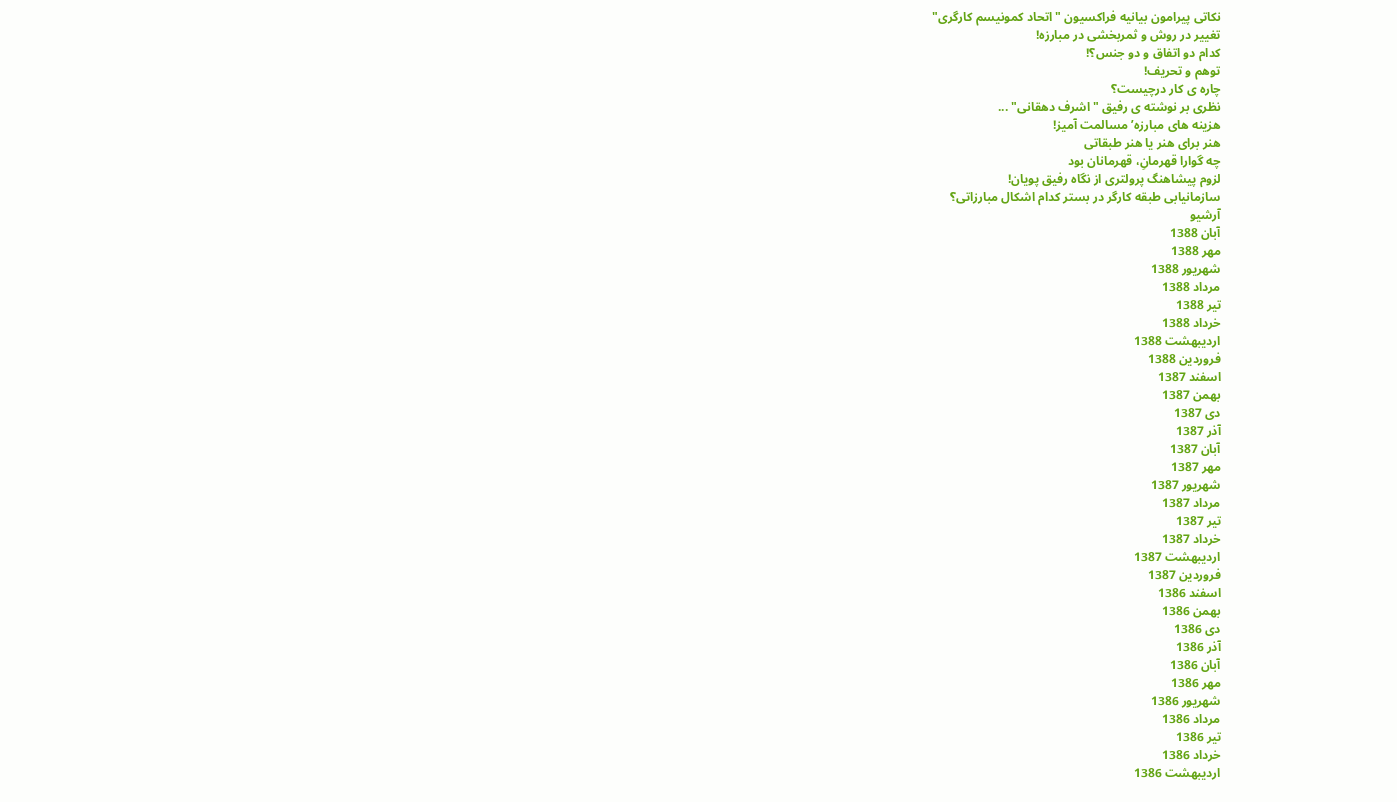نکاتی پیرامون بیانیه فراکسیون "اتحاد کمونیسم کارگری"
تغییر در روش و ثمربخشی در مبارزه!
کدام دو اتفاق و دو جنس؟!
توهم و تحریف!
چاره ی کار درچیست؟
نظری بر نوشته ی رفیق "اشرف دهقانی" ...
هزینه های مبارزه’ مسالمت آمیز!
هنر برای هنر یا هنر طبقاتی
چه گوارا قهرمانِ، قهرمانان بود
لزوم پیشاهنگ پرولتری از نگاه رفیق پویان!
سازمانیابی طبقه کارگر در بستر کدام اشکال مبارزاتی؟
آرشیو
آبان 1388
مهر 1388
شهریور 1388
مرداد 1388
تیر 1388
خرداد 1388
اردیبهشت 1388
فروردین 1388
اسفند 1387
بهمن 1387
دی 1387
آذر 1387
آبان 1387
مهر 1387
شهریور 1387
مرداد 1387
تیر 1387
خرداد 1387
اردیبهشت 1387
فروردین 1387
اسفند 1386
بهمن 1386
دی 1386
آذر 1386
آبان 1386
مهر 1386
شهریور 1386
مرداد 1386
تیر 1386
خرداد 1386
اردیبهشت 1386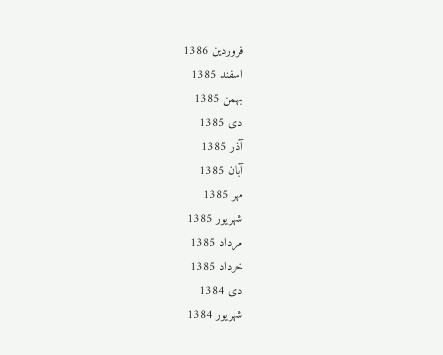فروردین 1386
اسفند 1385
بهمن 1385
دی 1385
آذر 1385
آبان 1385
مهر 1385
شهریور 1385
مرداد 1385
خرداد 1385
دی 1384
شهریور 1384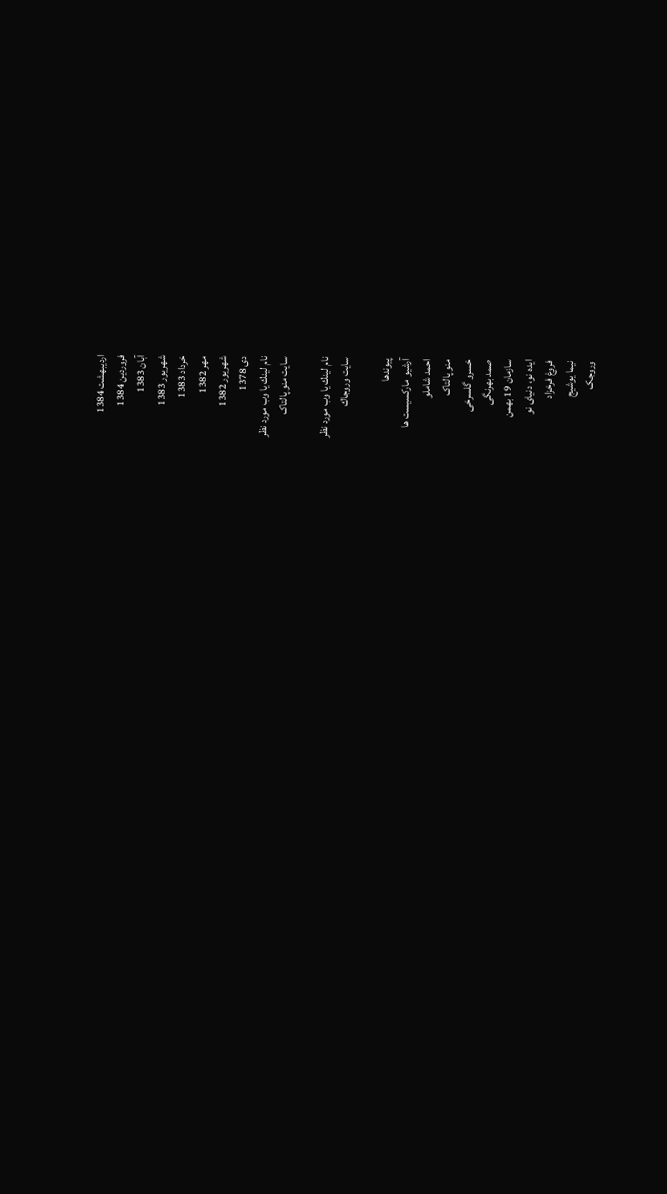اردیبهشت 1384
فروردین 1384
آبان 1383
شهریور 1383
خرداد 1383
مهر 1382
شهریور 1382
دی 1378
نام لينك يا وب مورد نظر
سایت منو پالتاک

نام لينك يا وب مورد نظر
سایت وروجاك

پیوندها
آرشیو مارکسیست ها
احمد شاملو
منو پالتاک
خسرو گلسرخی
صمد بهرنگی
سازمان 19 بهمن
ایده نو، دنیای نو
فروغ فرخزاد
نیما یوشیج
وروجک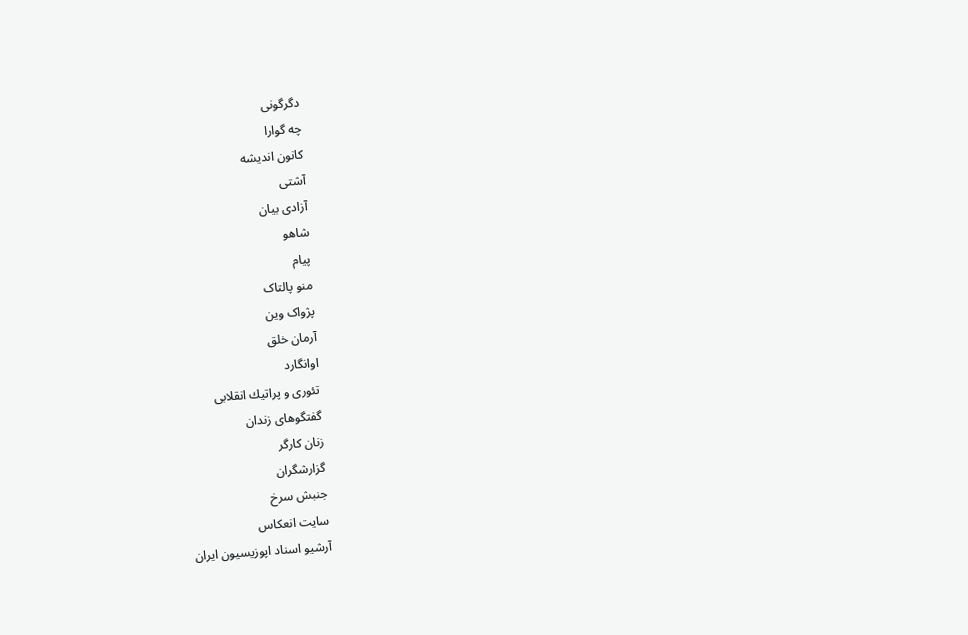دگرگونی
چه گوارا
کانون اندیشه
آشتی
آزادی بیان
شاهو
پیام
منو پالتاک
پژواک وین
آرمان خلق
اوانگارد
تئوری و پراتيك انقلابی
گفتگوهای زندان
زنان كارگر
گزارشگران
جنبش سرخ
سایت انعکاس
آرشیو اسناد اپوزیسیون ایران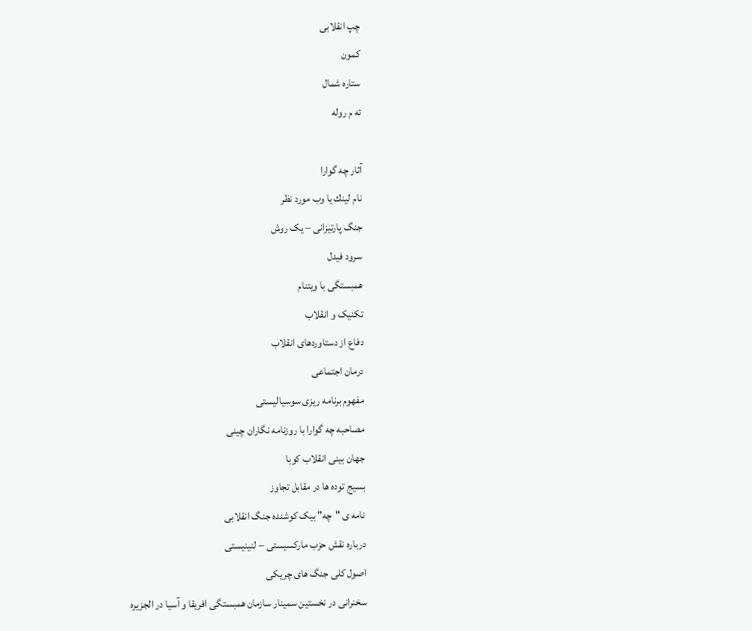چپ انقلابی
کمون
ستاره شمال
ئه م روله

آثار چه گوارا
نام لينك يا وب مورد نظر
جنگ پارتیزانی – یک روش
سرود فيدل
همبستگى با ويتنام
تکنیک و انقلاب
دفاع از دستاوردهای انقلاب
درمان اجتماعی
مفهوم برنامه ریزی سوسیالیستی
مصاحبه چه گوارا با روزنامه نگاران چینی
جهان بینی انقلاب کوبا
بسیج توده ها در مقابل تجاوز
نامه ی "چه" بیک کوشنده جنگ انقلابی
درباره نقش حزب مارکسیستی – لنینیستی
اصول کلی جنگ های چریکی
سخنرانی در نخستین سمینار سازمان همبستگی افریقا و آسیا در الجزیره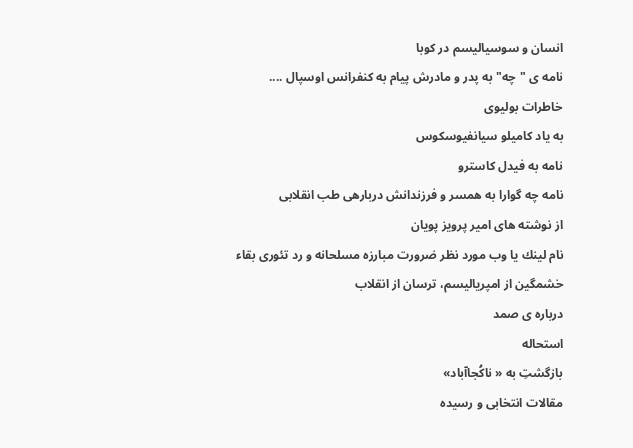انسان و سوسیالیسم در کوبا
نامه ی "چه" به پدر و مادرش پیام به کنفرانس اوسپال ....
خاطرات بولیوی
به یاد کامیلو سیانفیوسکوس
نامه به فیدل کاسترو
نامه چه گوارا به همسر و فرزندانش دربارهی طب انقلابی
از نوشته هاى امير پرويز پويان
نام لينك يا وب مورد نظر ضرورت مبارزه مسلحانه و رد تئورى بقاء
خشمگین از امپریالیسم، ترسان از انقلاب
درباره ی صمد
استحاله
بازگشتِ به « ناکُجا‌آباد»
مقالات انتخابی و رسيده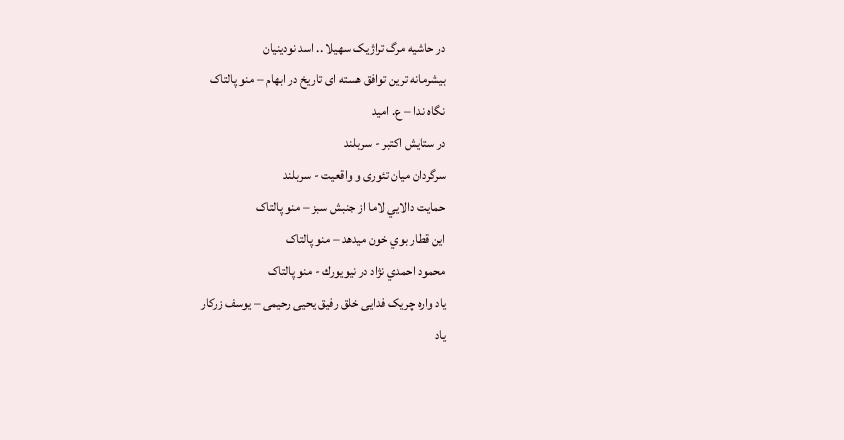در حاشیه مرگ تراژیک سهیلا .. اسد نودینیان
بیشرمانه ترین توافق هسته ای تاریخ در ابهام – منو پالتاک
نگاه ندا – ع. امید
در ستايش اكتبر - سربلند
سرگردان میان تئوری و واقعیت - سربلند
حمايت دالايي لاما از جنبش سبز – منو پالتاک
اين قطار بوي خون ميدهد – منو پالتاک
محمود احمدي نژاد در نيويورك - منو پالتاک
یاد واره چریک فدایی خلق رفیق یحیی رحیمی – یوسف زرکار
یاد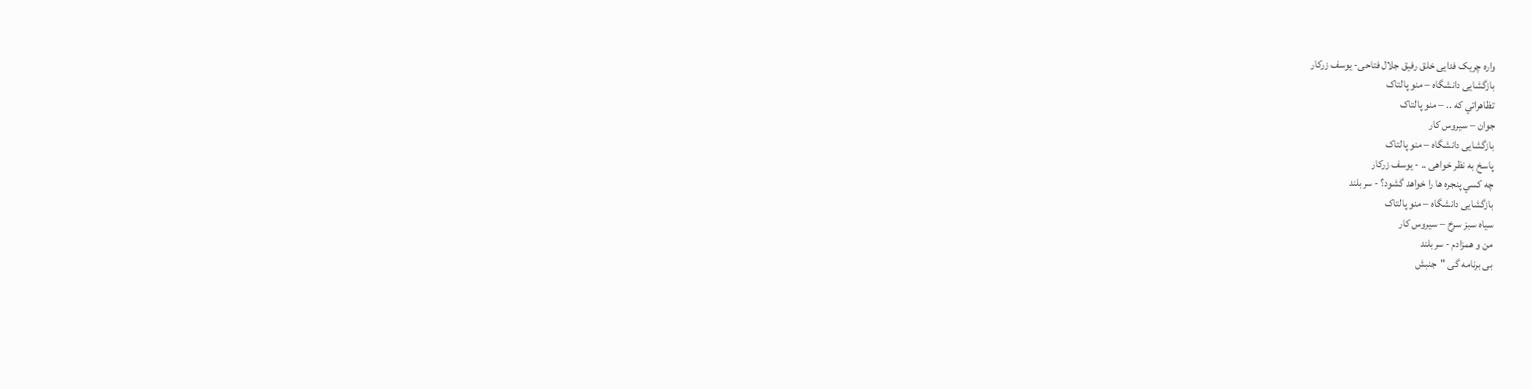واره چریک فدایی خلق رفیق جلال فتاحی- یوسف زرکار
بازگشايى دانشگاه – منو پالتاک
تظاهراتي كه .. – منو پالتاک
جوان – سیروس کار
بازگشايى دانشگاه – منو پالتاک
پاسخ به نظر خواهی .. - یوسف زرکار
چه كسي پنجره ها را خواهد گشود؟ - سربلند
بازگشايى دانشگاه – منو پالتاک
سیاه سبز سرخ – سیروس کار
من و همزادم - سربلند
بی برنامه گی "جنبش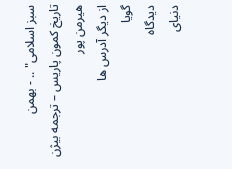سبز اسلامی" .. - بهمن
تاریخ کمون پاریس – ترجمه بیژن هیرمن پور
از ديگر آدرس ها
گويا
دیدگاه
دنياى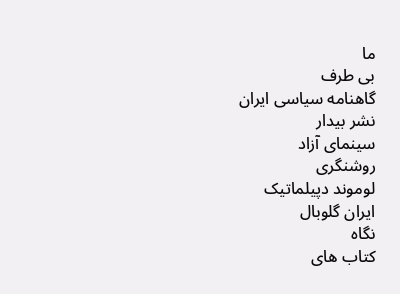ما
بى طرف
گاهنامه سياسى ايران
نشر بيدار
سینمای آزاد
روشنگری
لوموند دپیلماتیک
ایران گلوبال
نگاه
کتاب های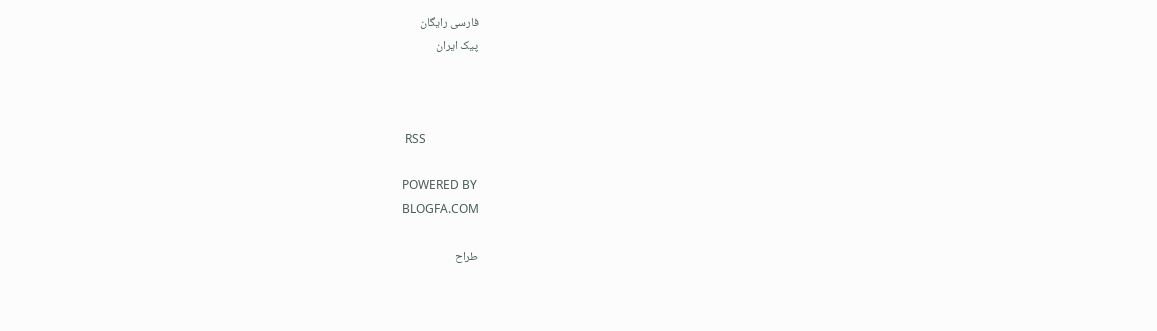فارسی رایگان
پیک ایران



 RSS

POWERED BY
BLOGFA.COM

طراح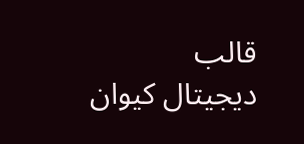قالب
دیجیتال کیوان